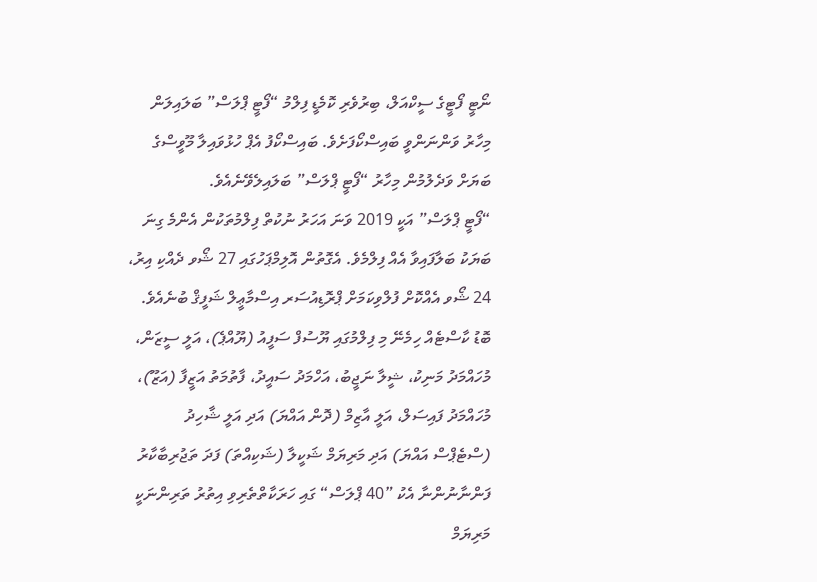ނޯޓީ ފޯޓީގެ ސީކްއަލް، ބިރުވެރި ކޮމެޑީ ފިލްމު “ފޯޓީ ޕްލަސް” ބަލައިލަން މިހާރު ވަންނަންވީ ބައިސްކޯފަށެވެ. ބައިސްކޯފު އެޕް ހުޅުވައިލާ މޫވީސްގެ ބަޔަށް ވަދެލުމުން މިހާރު “ފޯޓީ ޕްލަސް” ބަލައިލެވޭނެއެވެ.
“ފޯޓީ ޕްލަސް” އަކީ 2019 ވަނަ އަހަރު ނުކުތް ފިލްމުތަކުން އެންމެ ގިނަ ބަޔަކު ބަލާފައިވާ އެއް ފިލްމެވެ. އެގޮތުން އޮލިމްޕަހުގައި 27 ޝޯވ ދެއްކި އިރު، 24 ޝޯވ އެއްކޮށް ފުލްވިކަމަށް ޕްރޮޑިއުސަރ އިސްމާޢީލް ޝަފީޤް ބުނެއެވެ.
ބޮޑު ކާސްޓެއް ހިމެނޭ މި ފިލްމުގައި ޔޫސުފް ސަފީއު (ޔޫއްޕެ)، އަލީ ސީޒަން، މުހައްމަދު މަނިކު، ޝީލާ ނަޖީބު، އަހްމަދު ސައީދު، ފާތުމަތު އަޒީފާ (އަޒޫ)، މުހައްމަދު ފައިސަލް، އަލީ އާޒިމް (ދޮން އައްޔަ) އަދި އަލީ ޝާހިދު (ސްޓެޕްސް އައްޔަ) އަދި މަރިޔަމް ޝަކީލާ (ޝަކިއްތަ) ފަދަ ތަޖުރިބާކާރު ފަންނާނުންނާ އެކު ”40 ޕްލަސް“ ގައި ހަރަކާތްތެރިވި އިތުރު ތަރިންނަކީ މަރިޔަމް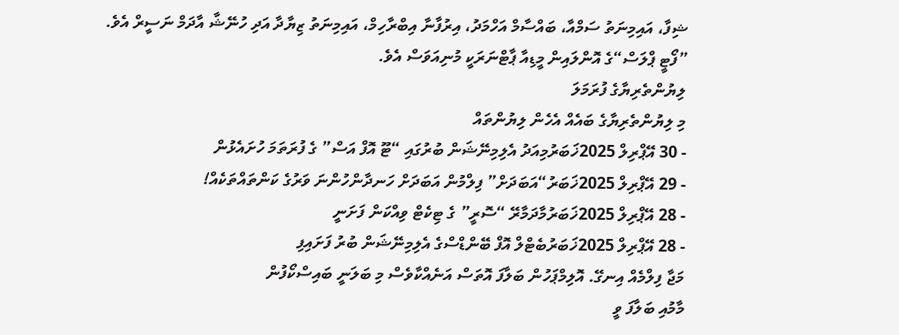ޝިފާ، އައިމިނަތު ސަމްއާ، ބައްސާމް އަހްމަދު، އިރުފާނާ އިބްރާހިމް، އައިމިނަތު ޒިޔާދާ އަދި ހުނޭޝާ އާދަމް ނަސީރް އެވެ.
”ފޯޓީ ޕްލަސް“ގެ އޮންލައިން މީޑިއާ ޕާޓްނަރަކީ މުނިއަވަސް އެވެ.
ލިޔުންތެރިޔާގެ ފުރަމަލަ
މި ލިޔުންތެރިޔާގެ ބައެއް އެހެން ލިޔުންތައް
- 30 އޭޕްރިލް 2025ޚަބަރުމިއަދު އެލިމިނޭޝަން ބުރުގައި “ޓޫ އޮފް އަސް” ގެ ފުރަތަމަ ހުށައެޅުން
- 29 އޭޕްރިލް 2025ޚަބަރު“އަބަދަށް” ފިލްމުން އަބަދަށް ހަނދާންހުންނަ ވަރުގެ ކަންތައްތަކެއް!
- 28 އޭޕްރިލް 2025ޚަބަރުމާދަމާރޭ “ސޮރީ” ގެ ޓިކެޓް ވިއްކަން ފަށަނީ
- 28 އޭޕްރިލް 2025ޚަބަރުބެޓްލް އޮފް ބޭންޑްސްގެ އެލިމިނޭޝަން ބުރު ފަށައިފި
މަޖާ ފިލްމެއް އިނގޭ. އޮލިމްޕަހުން ބަލާފަ އޮތަސް އަނެއްކާވެސް މި ބަލަނީ ބައިސްކޯފުން
މާމުއި ބަލާފަ ވީ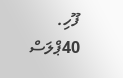ފޫހި. 40ޕްލަސް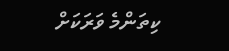ކިތަންމެ ވަރަކަށް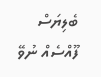ބެލިޔަސް ފޫއްސެއް ނުވޭ